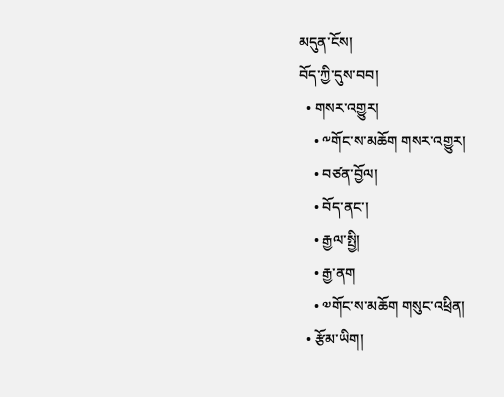མདུན་ངོས།
བོད་ཀྱི་དུས་བབ།
  • གསར་འགྱུར།
    • ༸གོང་ས་མཆོག གསར་འགྱུར།
    • བཙན་བྱོལ།
    • བོད་ནང་།
    • རྒྱལ་སྤྱི།
    • རྒྱ་ནག
    • ༧གོང་ས་མཆོག གསུང་འཕྲིན།
  • རྩོམ་ཡིག།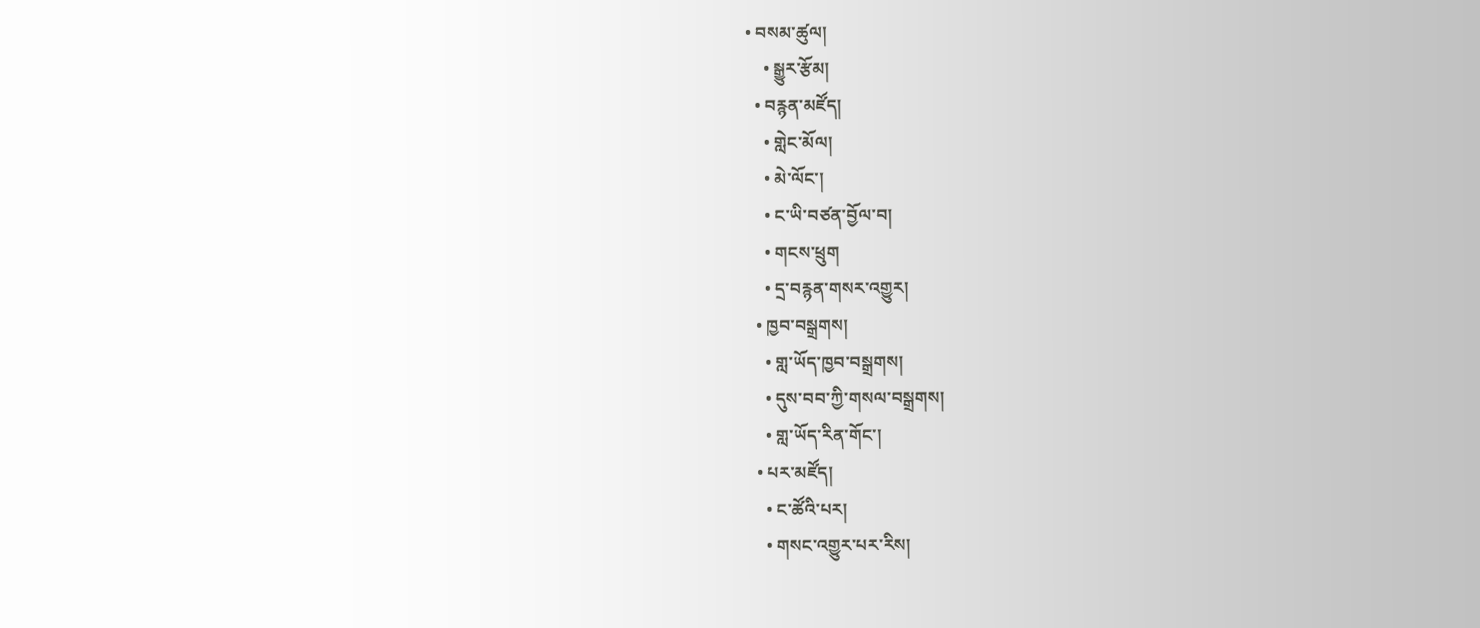• བསམ་ཚུལ།
    • སྒྱུར་རྩོམ།
  • བརྙན་མཛོད།
    • གླེང་མོལ།
    • མེ་ལོང་།
    • ང་ཡི་བཙན་བྱོལ་བ།
    • གངས་ཕྲུག
    • དྲ་བརྙན་གསར་འགྱུར།
  • ཁྱབ་བསྒྲགས།
    • གླ་ཡོད་ཁྱབ་བསྒྲགས།
    • དུས་བབ་ཀྱི་གསལ་བསྒྲགས།
    • གླ་ཡོད་རིན་གོང་།
  • པར་མཛོད།
    • ང་ཚོའི་པར།
    • གསང་འགྱུར་པར་རིས།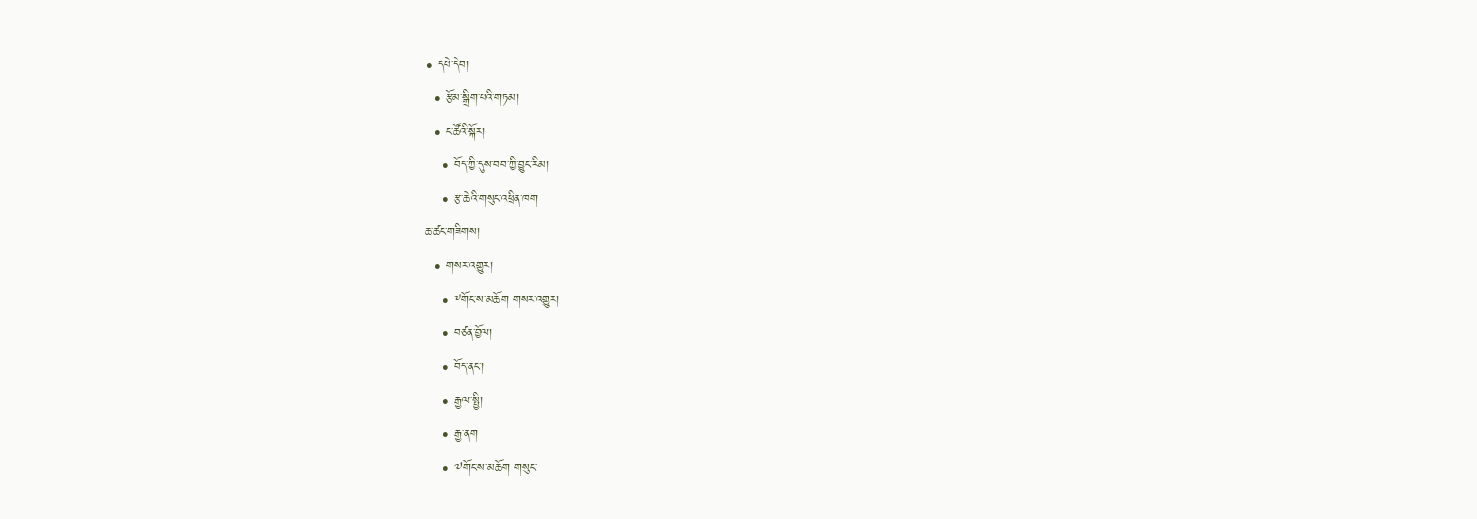• དཔེ་དེབ།
  • རྩོམ་སྒྲིག་པའི་གཏམ།
  • ང་ཚོའི་སྐོར།
    • བོད་ཀྱི་དུས་བབ་ཀྱི་བྱུང་རིམ།
    • རྩ་ཆེའི་གསུང་འཕྲིན་ཁག
ཆ་ཚང་གཟིགས།
  • གསར་འགྱུར།
    • ༸གོང་ས་མཆོག གསར་འགྱུར།
    • བཙན་བྱོལ།
    • བོད་ནང་།
    • རྒྱལ་སྤྱི།
    • རྒྱ་ནག
    • ༧གོང་ས་མཆོག གསུང་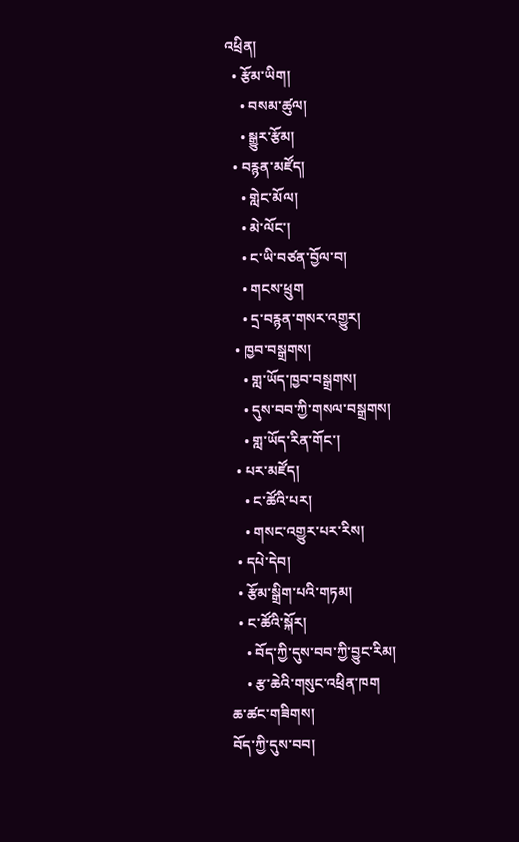འཕྲིན།
  • རྩོམ་ཡིག།
    • བསམ་ཚུལ།
    • སྒྱུར་རྩོམ།
  • བརྙན་མཛོད།
    • གླེང་མོལ།
    • མེ་ལོང་།
    • ང་ཡི་བཙན་བྱོལ་བ།
    • གངས་ཕྲུག
    • དྲ་བརྙན་གསར་འགྱུར།
  • ཁྱབ་བསྒྲགས།
    • གླ་ཡོད་ཁྱབ་བསྒྲགས།
    • དུས་བབ་ཀྱི་གསལ་བསྒྲགས།
    • གླ་ཡོད་རིན་གོང་།
  • པར་མཛོད།
    • ང་ཚོའི་པར།
    • གསང་འགྱུར་པར་རིས།
  • དཔེ་དེབ།
  • རྩོམ་སྒྲིག་པའི་གཏམ།
  • ང་ཚོའི་སྐོར།
    • བོད་ཀྱི་དུས་བབ་ཀྱི་བྱུང་རིམ།
    • རྩ་ཆེའི་གསུང་འཕྲིན་ཁག
ཆ་ཚང་གཟིགས།
བོད་ཀྱི་དུས་བབ།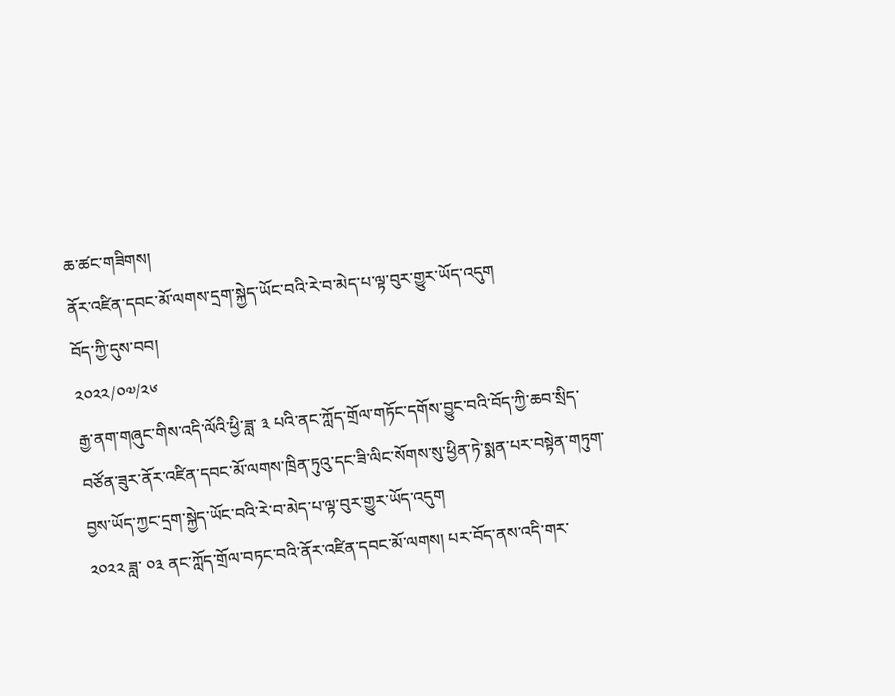ཆ་ཚང་གཟིགས།
ནོར་འཛིན་དབང་མོ་ལགས་དྲག་སྐྱེད་ཡོང་བའི་རེ་བ་མེད་པ་ལྟ་བུར་གྱུར་ཡོད་འདུག
བོད་ཀྱི་དུས་བབ།
༢༠༢༢/༠༧/༢༦
རྒྱ་ནག་གཞུང་གིས་འདི་ལོའི་ཕྱི་ཟླ་ ༣ པའི་ནང་ཀློད་གྲོལ་གཏོང་དགོས་བྱུང་བའི་བོད་ཀྱི་ཆབ་སྲིད་བཙོན་ཟུར་ནོར་འཛིན་དབང་མོ་ལགས་ཁྲིན་ཏུའུ་དང་ཟི་ལིང་སོགས་སུ་ཕྱིན་ཏེ་སྨན་པར་བསྟེན་གཏུག་བྱས་ཡོད་ཀྱང་དྲག་སྐྱེད་ཡོང་བའི་རེ་བ་མེད་པ་ལྟ་བུར་གྱུར་ཡོད་འདུག
༢༠༢༢ ཟླ་ ༠༣ ནང་ཀློད་གྲོལ་བཏང་བའི་ནོར་འཛིན་དབང་མོ་ལགས། པར་བོད་ནས་འདི་གར་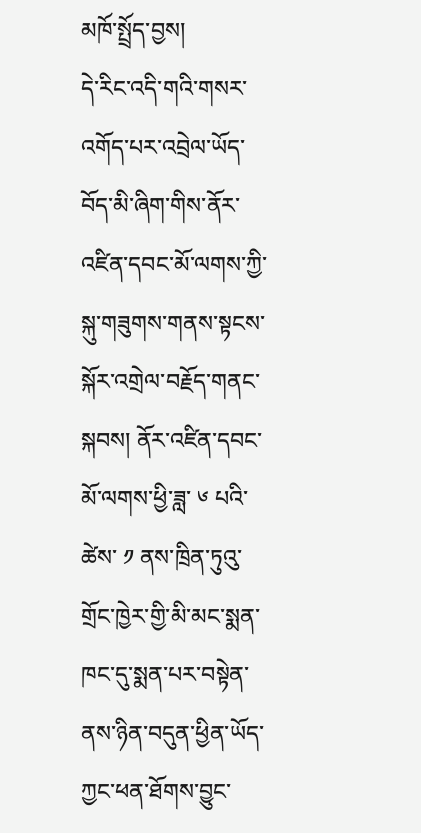མཁོ་སྤྲོད་བྱས།
དེ་རིང་འདི་གའི་གསར་འགོད་པར་འབྲེལ་ཡོད་བོད་མི་ཞིག་གིས་ནོར་འཛིན་དབང་མོ་ལགས་ཀྱི་སྐུ་གཟུགས་གནས་སྟངས་སྐོར་འགྲེལ་བརྗོད་གནང་སྐབས། ནོར་འཛིན་དབང་མོ་ལགས་ཕྱི་ཟླ་ ༦ པའི་ཚེས་ ༡ ནས་ཁྲིན་ཏུའུ་གྲོང་ཁྱེར་གྱི་མི་མང་སྨན་ཁང་དུ་སྨན་པར་བསྟེན་ནས་ཉིན་བདུན་ཕྱིན་ཡོད་ཀྱང་ཕན་ཐོགས་བྱུང་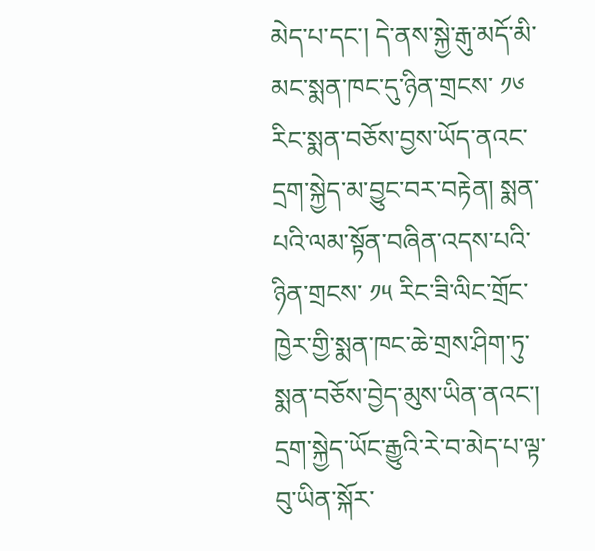མེད་པ་དང་། དེ་ནས་སྐྱེ་རྒུ་མདོ་མི་མང་སྨན་ཁང་དུ་ཉིན་གྲངས་ ༡༦ རིང་སྨན་བཅོས་བྱས་ཡོད་ནའང་དྲག་སྐྱེད་མ་བྱུང་བར་བརྟེན། སྨན་པའི་ལམ་སྟོན་བཞིན་འདས་པའི་ཉིན་གྲངས་ ༡༥ རིང་ཟི་ལིང་གྲོང་ཁྱེར་གྱི་སྨན་ཁང་ཆེ་གྲས་ཤིག་ཏུ་སྨན་བཅོས་བྱེད་མུས་ཡིན་ནའང་། དྲག་སྐྱེད་ཡོང་རྒྱུའི་རེ་བ་མེད་པ་ལྟ་བུ་ཡིན་སྐོར་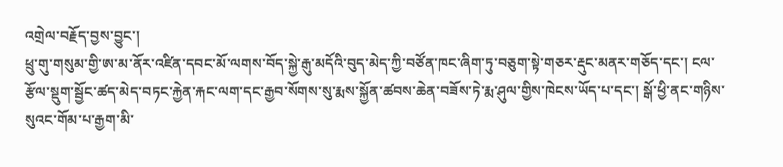འགྲེལ་བརྗོད་བྱས་བྱུང་།
ཕྲུ་གུ་གསུམ་གྱི་ཨ་མ་ནོར་འཛིན་དབང་མོ་ལགས་བོད་སྐྱེ་རྒུ་མདོའི་བུད་མེད་ཀྱི་བཙོན་ཁང་ཞིག་ཏུ་བཅུག་སྟེ་གཅར་རྡུང་མནར་གཅོད་དང་། ངལ་རྩོལ་སྡུག་སྦྱོང་ཚད་མེད་བཏང་རྐྱེན་རྐང་ལག་དང་རྒྱབ་སོགས་སུ་རྨས་སྐྱོན་ཚབས་ཆེན་བཟོས་ཏེ་རྨ་ཤུལ་གྱིས་ཁེངས་ཡོད་པ་དང་། སྒོ་ཕྱི་ནང་གཉིས་སུའང་གོམ་པ་རྒྱག་མི་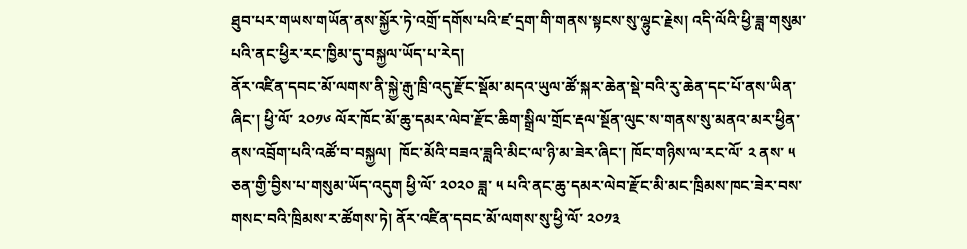ཐུབ་པར་གཡས་གཡོན་ནས་སྐྱོར་ཏེ་འགྲོ་དགོས་པའི་ཛ་དྲག་གི་གནས་སྟངས་སུ་ལྷུང་རྗེས། འདི་ལོའི་ཕྱི་ཟླ་གསུམ་པའི་ནང་ཕྱིར་རང་ཁྱིམ་དུ་བསྐྱལ་ཡོད་པ་རེད།
ནོར་འཛིན་དབང་མོ་ལགས་ནི་སྐྱེ་རྒུ་ཁྲི་འདུ་རྫོང་སྡོམ་མདའ་ཡུལ་ཚོ་སྐར་ཆེན་སྡེ་བའི་རུ་ཆེན་དང་པོ་ནས་ཡིན་ཞིང་། ཕྱི་ལོ་ ༢༠༡༦ ལོར་ཁོང་མོ་ཆུ་དམར་ལེབ་རྫོང་ཆིག་སྒྲིལ་གྲོང་རྡལ་སྔོན་ལུང་ས་གནས་སུ་མནའ་མར་ཕྱིན་ནས་འབྲོག་པའི་འཚོ་བ་བསྐྱལ།  ཁོང་མོའི་བཟའ་ཟླའི་མིང་ལ་ཉི་མ་ཟེར་ཞིང་། ཁོང་གཉིས་ལ་རང་ལོ་ ༢ ནས་ ༥ ཅན་གྱི་བྱིས་པ་གསུམ་ཡོད་འདུག ཕྱི་ལོ་ ༢༠༢༠ ཟླ་ ༥ པའི་ནང་ཆུ་དམར་ལེབ་རྫོང་མི་མང་ཁྲིམས་ཁང་ཟེར་བས་གསང་བའི་ཁྲིམས་ར་ཚོགས་ཏེ། ནོར་འཛིན་དབང་མོ་ལགས་སུ་ཕྱི་ལོ་ ༢༠༡༣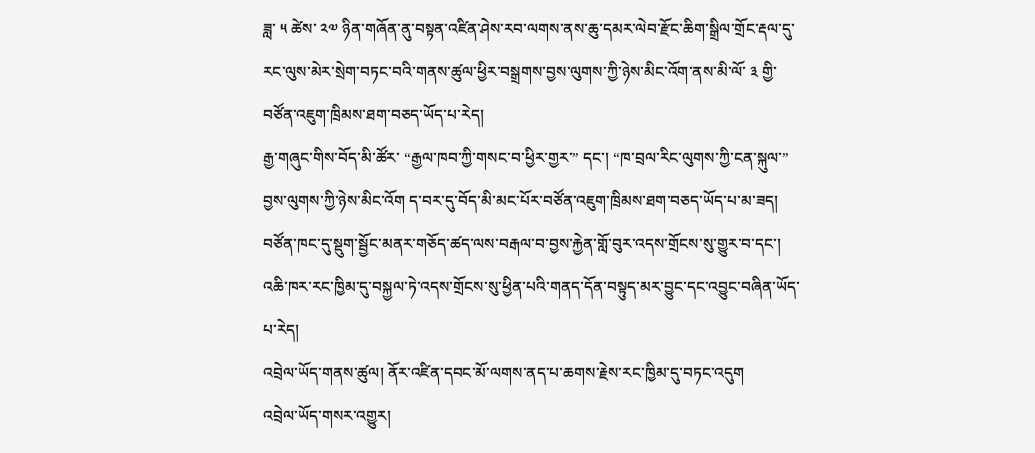ཟླ་ ༥ ཚེས་ ༢༧ ཉིན་གཞོན་ནུ་བསྟན་འཛིན་ཤེས་རབ་ལགས་ནས་ཆུ་དམར་ལེབ་རྫོང་ཆིག་སྒྲིལ་གྲོང་རྡལ་དུ་རང་ལུས་མེར་སྲེག་བཏང་བའི་གནས་ཚུལ་ཕྱིར་བསྒྲགས་བྱས་ལུགས་ཀྱི་ཉེས་མིང་འོག་ནས་མི་ལོ་ ༣ གྱི་བཙོན་འཇུག་ཁྲིམས་ཐག་བཅད་ཡོད་པ་རེད།
རྒྱ་གཞུང་གིས་བོད་མི་ཚོར་ “རྒྱལ་ཁབ་ཀྱི་གསང་བ་ཕྱིར་གྱར་” དང་། “ཁ་བྲལ་རིང་ལུགས་ཀྱི་ངན་སྐུལ་” བྱས་ལུགས་ཀྱི་ཉེས་མིང་འོག ད་བར་དུ་བོད་མི་མང་པོར་བཙོན་འཇུག་ཁྲིམས་ཐག་བཅད་ཡོད་པ་མ་ཟད། བཙོན་ཁང་དུ་སྡུག་སྦྱོང་མནར་གཅོད་ཚད་ལས་བརྒལ་བ་བྱས་རྐྱེན་གློ་བུར་འདས་གྲོངས་སུ་གྱུར་བ་དང་། འཆི་ཁར་རང་ཁྱིམ་དུ་བསྐྱལ་ཏེ་འདས་གྲོངས་སུ་ཕྱིན་པའི་གནད་དོན་བསྟུད་མར་བྱུང་དང་འབྱུང་བཞིན་ཡོད་པ་རེད།
འབྲེལ་ཡོད་གནས་ཚུལ། ནོར་འཛིན་དབང་མོ་ལགས་ནད་པ་ཆགས་རྗེས་རང་ཁྱིམ་དུ་བཏང་འདུག
འབྲེལ་ཡོད་གསར་འགྱུར།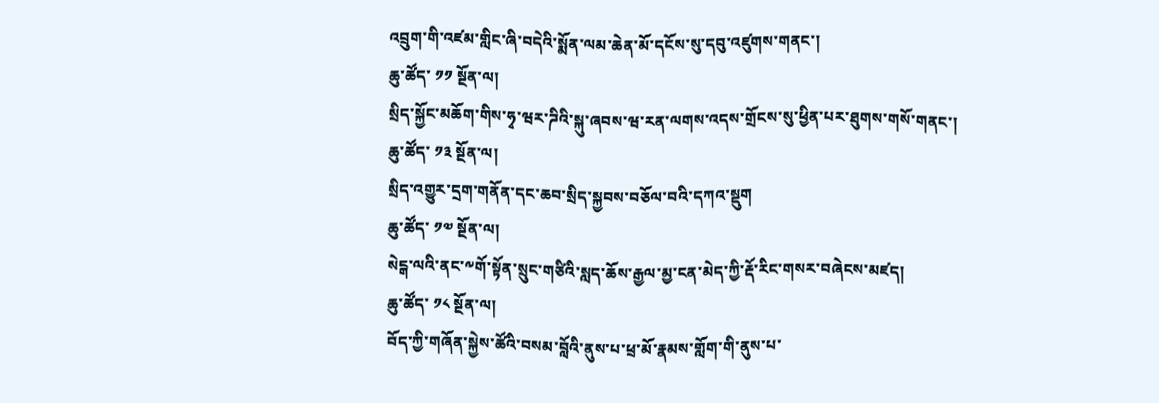འབྲུག་གི་འཛམ་གླིང་ཞི་བདེའི་སྨོན་ལམ་ཆེན་མོ་དངོས་སུ་དབུ་འཛུགས་གནང་།
ཆུ་ཚོད་ ༡༡ སྔོན་ལ།
སྲིད་སྐྱོང་མཆོག་གིས་ཧྭ་ཝར་ཌིའི་སྐུ་ཞབས་ཝ་རན་ལགས་འདས་གྲོངས་སུ་ཕྱིན་པར་ཐུགས་གསོ་གནང་།
ཆུ་ཚོད་ ༡༣ སྔོན་ལ།
སྲིད་འགྱུར་དྲག་གནོན་དང་ཆབ་སྲིད་སྐྱབས་བཅོལ་བའི་དཀའ་སྡུག
ཆུ་ཚོད་ ༡༧ སྔོན་ལ།
སེངྒ་ལའི་ནང་༸གོ་སྟོན་སྲུང་གཙིའི་སླད་ཆོས་རྒྱལ་མྱ་ངན་མེད་ཀྱི་རྡོ་རིང་གསར་བཞེངས་མཛད།
ཆུ་ཚོད་ ༡༨ སྔོན་ལ།
བོད་ཀྱི་གཞོན་སྐྱེས་ཚོའི་བསམ་བློའི་ནུས་པ་ཕྲ་མོ་རྣམས་གློག་གི་ནུས་པ་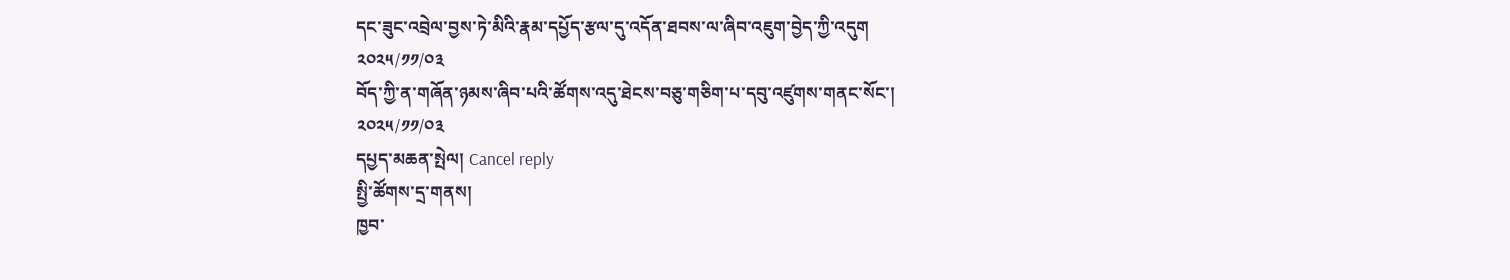དང་ཟུང་འབྲེལ་བྱས་ཏེ་མིའི་རྣམ་དཔྱོད་རྩལ་དུ་འདོན་ཐབས་ལ་ཞིབ་འཇུག་བྱེད་ཀྱི་འདུག
༢༠༢༥/༡༡/༠༣
བོད་ཀྱི་ན་གཞོན་ཉམས་ཞིབ་པའི་ཚོགས་འདུ་ཐེངས་བཅུ་གཅིག་པ་དབུ་འཛུགས་གནང་སོང་།
༢༠༢༥/༡༡/༠༣
དཔྱད་མཆན་སྤེལ། Cancel reply
སྤྱི་ཚོགས་དྲ་གནས།
ཁྱབ་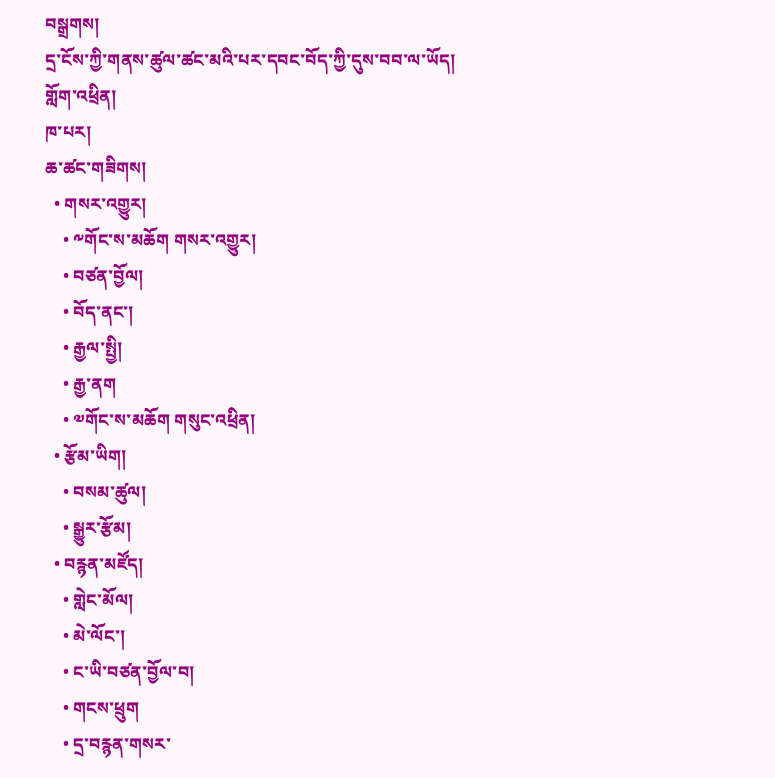བསྒྲགས།
དྲ་ངོས་ཀྱི་གནས་ཚུལ་ཚང་མའི་པར་དབང་བོད་ཀྱི་དུས་བབ་ལ་ཡོད།
གློག་འཕྲིན།
ཁ་པར།
ཆ་ཚང་གཟིགས།
  • གསར་འགྱུར།
    • ༸གོང་ས་མཆོག གསར་འགྱུར།
    • བཙན་བྱོལ།
    • བོད་ནང་།
    • རྒྱལ་སྤྱི།
    • རྒྱ་ནག
    • ༧གོང་ས་མཆོག གསུང་འཕྲིན།
  • རྩོམ་ཡིག།
    • བསམ་ཚུལ།
    • སྒྱུར་རྩོམ།
  • བརྙན་མཛོད།
    • གླེང་མོལ།
    • མེ་ལོང་།
    • ང་ཡི་བཙན་བྱོལ་བ།
    • གངས་ཕྲུག
    • དྲ་བརྙན་གསར་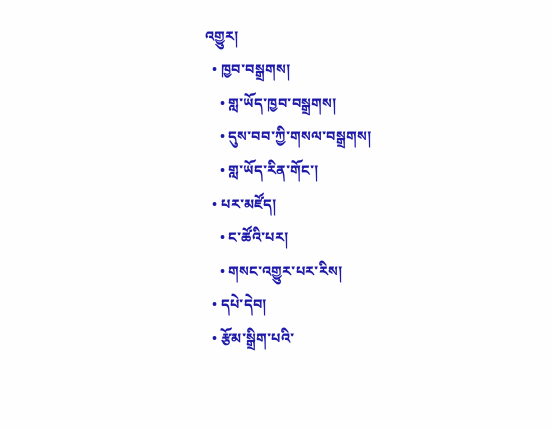འགྱུར།
  • ཁྱབ་བསྒྲགས།
    • གླ་ཡོད་ཁྱབ་བསྒྲགས།
    • དུས་བབ་ཀྱི་གསལ་བསྒྲགས།
    • གླ་ཡོད་རིན་གོང་།
  • པར་མཛོད།
    • ང་ཚོའི་པར།
    • གསང་འགྱུར་པར་རིས།
  • དཔེ་དེབ།
  • རྩོམ་སྒྲིག་པའི་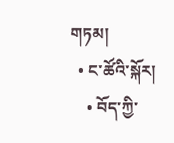གཏམ།
  • ང་ཚོའི་སྐོར།
    • བོད་ཀྱི་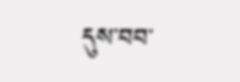དུས་བབ་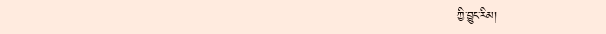ཀྱི་བྱུང་རིམ།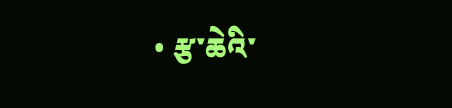• རྩ་ཆེའི་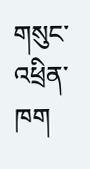གསུང་འཕྲིན་ཁག